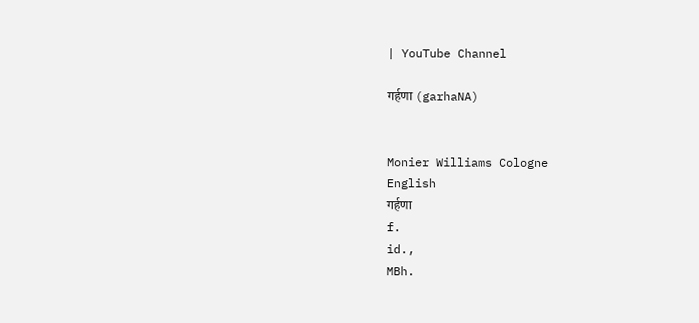| YouTube Channel

गर्हणा (garhaNA)


Monier Williams Cologne
English
गर्हणा
f.
id.,
MBh.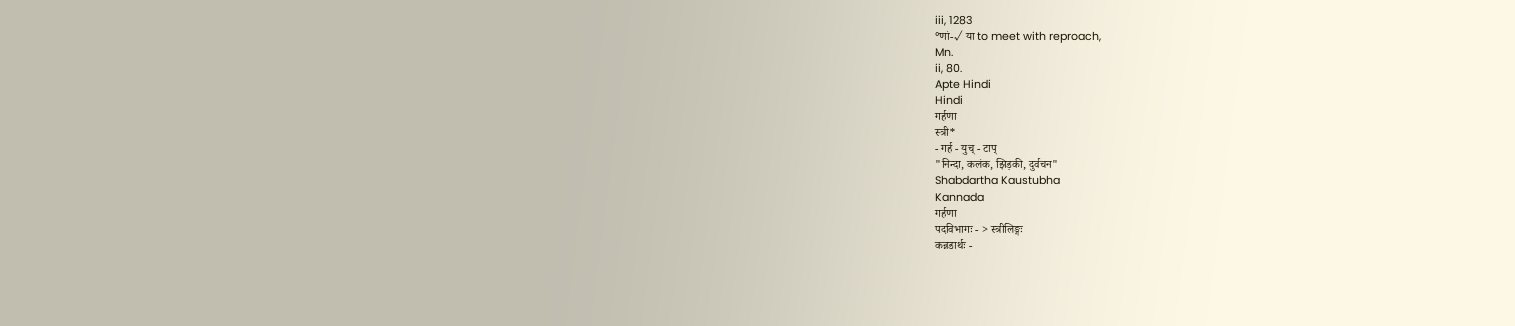iii, 1283
°णां-√ या to meet with reproach,
Mn.
ii, 80.
Apte Hindi
Hindi
गर्हणा
स्त्री*
- गर्ह - युच् - टाप्
"निन्दा, कलंक, झिड़की, दुर्वचन"
Shabdartha Kaustubha
Kannada
गर्हणा
पदविभागः - > स्त्रीलिङ्गः
कन्नडार्थः -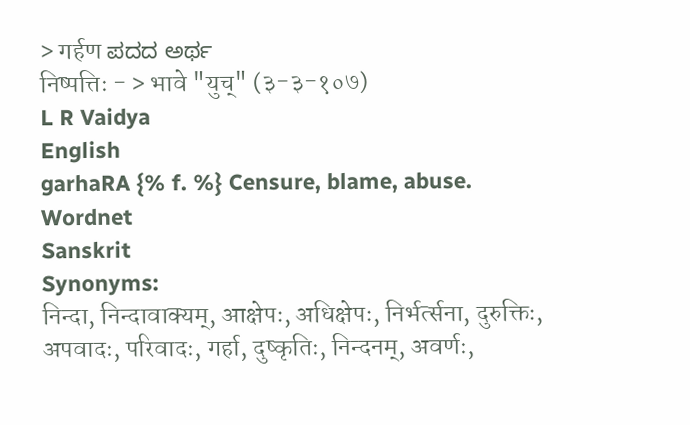> गर्हण ಪದದ ಅರ್ಥ
निष्पत्तिः - > भावे "युच्" (३-३-१०७)
L R Vaidya
English
garhaRA {% f. %} Censure, blame, abuse.
Wordnet
Sanskrit
Synonyms:
निन्दा, निन्दावाक्यम्, आक्षेपः, अधिक्षेपः, निर्भर्त्सना, दुरुक्तिः, अपवादः, परिवादः, गर्हा, दुष्कृतिः, निन्दनम्, अवर्णः,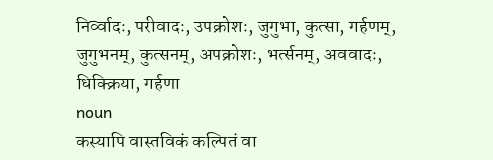निर्व्वादः, परीवादः, उपक्रोशः, जुगुभा, कुत्सा, गर्हणम्, जुगुभनम्, कुत्सनम्, अपक्रोशः, भर्त्सनम्, अववादः, धिक्क्रिया, गर्हणा
noun
कस्यापि वास्तविकं कल्पितं वा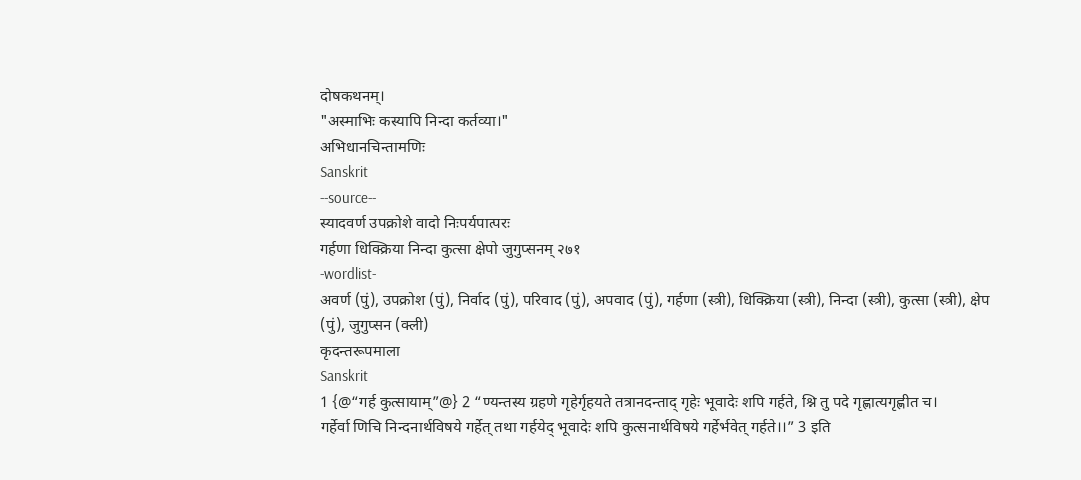दोषकथनम्।
"अस्माभिः कस्यापि निन्दा कर्तव्या।"
अभिधानचिन्तामणिः
Sanskrit
--source--
स्यादवर्ण उपक्रोशे वादो निःपर्यपात्परः
गर्हणा धिक्क्रिया निन्दा कुत्सा क्षेपो जुगुप्सनम् २७१
-wordlist-
अवर्ण (पुं), उपक्रोश (पुं), निर्वाद (पुं), परिवाद (पुं), अपवाद (पुं), गर्हणा (स्त्री), धिक्क्रिया (स्त्री), निन्दा (स्त्री), कुत्सा (स्त्री), क्षेप (पुं), जुगुप्सन (क्ली)
कृदन्तरूपमाला
Sanskrit
1 {@“गर्ह कुत्सायाम्”@} 2 “ण्यन्तस्य ग्रहणे गृहेर्गृहयते तत्रानदन्ताद् गृहेः भूवादेः शपि गर्हते, श्नि तु पदे गृह्णात्यगृह्णीत च।
गर्हेर्वा णिचि निन्दनार्थविषये गर्हेत् तथा गर्हयेद् भूवादेः शपि कुत्सनार्थविषये गर्हेर्भवेत् गर्हते।।” 3 इति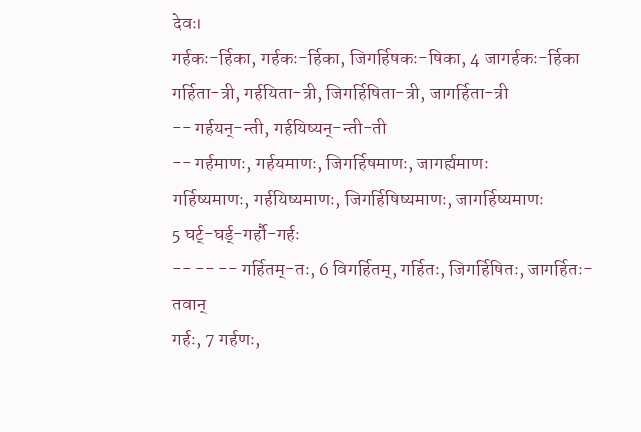देवः।
गर्हकः-र्हिका, गर्हकः-र्हिका, जिगर्हिषकः-षिका, 4 जागर्हकः-र्हिका
गर्हिता-त्री, गर्हयिता-त्री, जिगर्हिषिता-त्री, जागर्हिता-त्री
-- गर्हयन्-न्ती, गर्हयिष्यन्-न्ती-ती
-- गर्हमाणः, गर्हयमाणः, जिगर्हिषमाणः, जागर्ह्यमाणः
गर्हिष्यमाणः, गर्हयिष्यमाणः, जिगर्हिषिष्यमाणः, जागर्हिष्यमाणः
5 घर्ट्-घर्ड्-गर्हौ-गर्हः
-- -- -- गर्हितम्-तः, 6 विगर्हितम्, गर्हितः, जिगर्हिषितः, जागर्हितः-तवान्
गर्हः, 7 गर्हणः,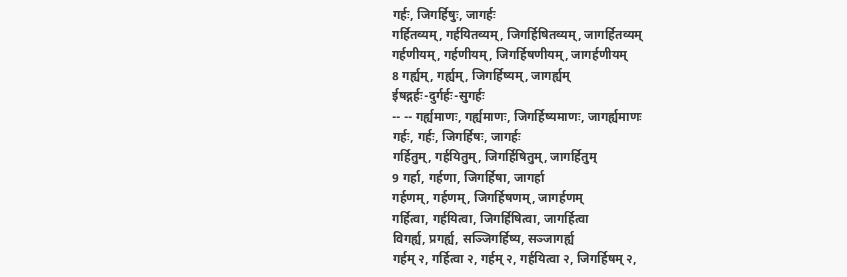गर्हः, जिगर्हिषुः, जागर्हः
गर्हितव्यम्, गर्हयितव्यम्, जिगर्हिषितव्यम्, जागर्हितव्यम्
गर्हणीयम्, गर्हणीयम्, जिगर्हिषणीयम्, जागर्हणीयम्
8 गर्ह्यम्, गर्ह्यम्, जिगर्हिष्यम्, जागर्ह्यम्
ईषद्गर्हः-दुर्गर्हः-सुगर्हः
-- -- गर्ह्यमाणः, गर्ह्यमाणः, जिगर्हिष्यमाणः, जागर्ह्यमाणः
गर्हः, गर्हः, जिगर्हिषः, जागर्हः
गर्हितुम्, गर्हयितुम्, जिगर्हिषितुम्, जागर्हितुम्
9 गर्हा, गर्हणा, जिगर्हिषा, जागर्हा
गर्हणम्, गर्हणम्, जिगर्हिषणम्, जागर्हणम्
गर्हित्वा, गर्हयित्वा, जिगर्हिषित्वा, जागर्हित्वा
विगर्ह्य, प्रगर्ह्य, सञ्जिगर्हिष्य, सञ्जागर्ह्य
गर्हम् २, गर्हित्वा २, गर्हम् २, गर्हयित्वा २, जिगर्हिषम् २,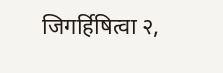जिगर्हिषित्वा २,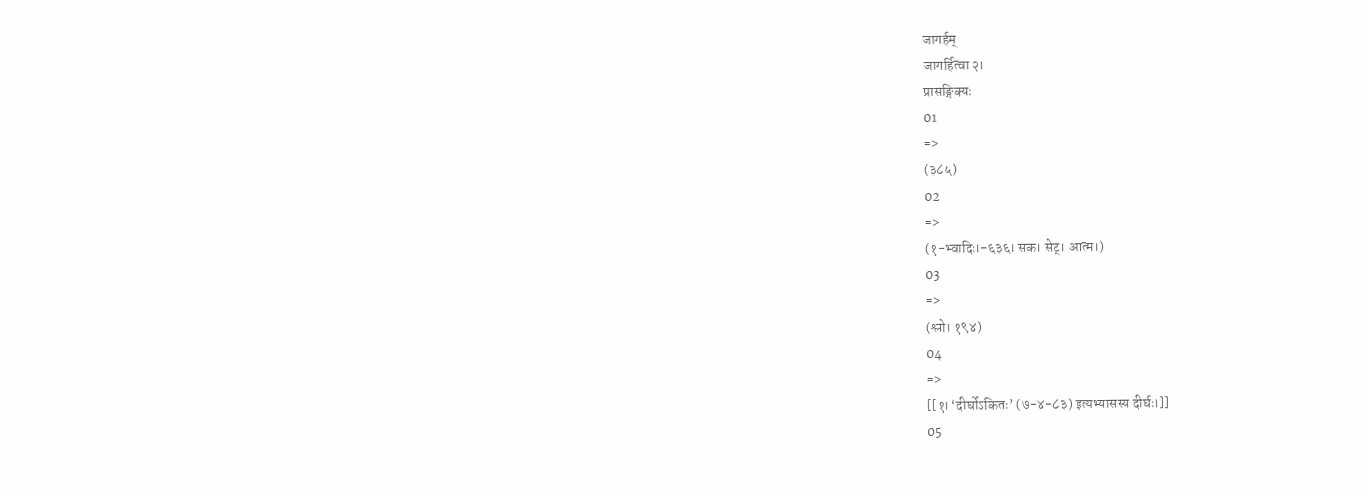जागर्हम्
जागर्हित्वा २।
प्रासङ्गिक्यः
01
=>
(३८५)
02
=>
(१-भ्वादिः।-६३६। सक। सेट्। आत्म।)
03
=>
(श्लो। १९४)
04
=>
[[१। ‘दीर्घोऽकितः’ (७-४-८३) इत्यभ्यासस्य दीर्घः।]]
05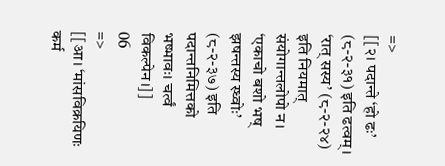=>
[[२। पदान्ते ‘हो ढः’ (८-२-३१) इति ढत्वम्। ‘रात् सस्य’ (८-२-२४) इति नियमात् संयोगान्तलोपो न। ‘एकाचो बशो भष् झषन्तस्य स्ध्वोः’ (८-२-३७) इति पदान्तनिमित्तको भष्भावः। चर्त्वं विकल्पेन।]]
06
=>
[[आ। ‘मांसविक्रयिणः कर्म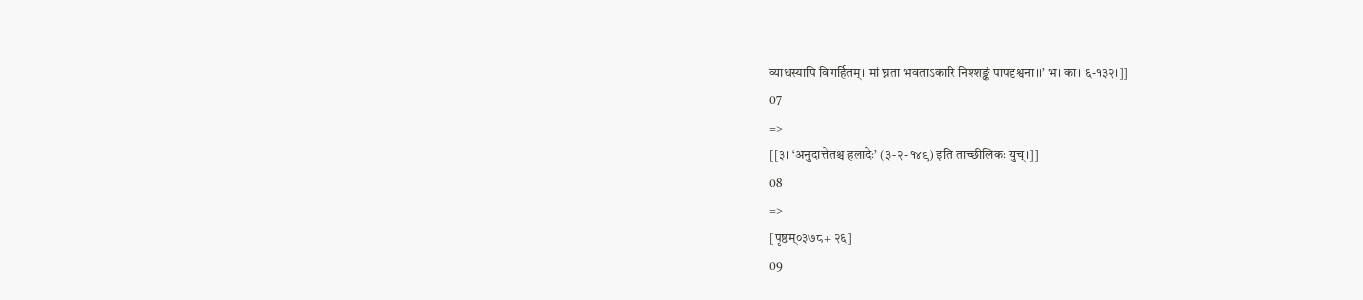व्याधस्यापि विगर्हितम्। मां घ्नता भवताऽकारि निश्शङ्कं पापदृश्वना।।’ भ। का। ६-१३२।]]
07
=>
[[३। ‘अनुदात्तेतश्च हलादेः’ (३-२-१४९) इति ताच्छीलिकः युच्।]]
08
=>
[पृष्ठम्०३७८+ २६]
09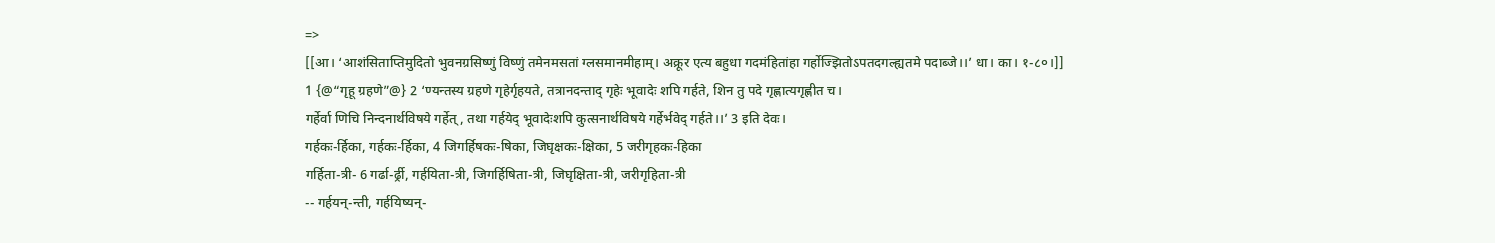=>
[[आ। ‘आशंसिताप्तिमुदितो भुवनग्रसिष्णुं विष्णुं तमेनमसतां ग्लसमानमीहाम्। अक्रूर एत्य बहुधा गदमंहितांहा गर्होज्झितोऽपतदगल्ह्यतमे पदाब्जे।।’ धा। का। १-८०।]]
1 {@“गृहू ग्रहणे”@} 2 ‘ण्यन्तस्य ग्रहणे गृहेर्गृहयते, तत्रानदन्ताद् गृहेः भूवादेः शपि गर्हते, शिन तु पदे गृह्णात्यगृह्णीत च।
गर्हेर्वा णिचि निन्दनार्थविषये गर्हेत्, तथा गर्हयेद् भूवादेःशपि कुत्सनार्थविषये गर्हेर्भवेद् गर्हते।।’ 3 इति देवः।
गर्हकः-र्हिका, गर्हकः-र्हिका, 4 जिगर्हिषकः-षिका, जिघृक्षकः-क्षिका, 5 जरीगृहकः-हिका
गर्हिता-त्री- 6 गर्ढा-र्ढ्री, गर्हयिता-त्री, जिगर्हिषिता-त्री, जिघृक्षिता-त्री, जरीगृहिता-त्री
-- गर्हयन्-न्ती, गर्हयिष्यन्-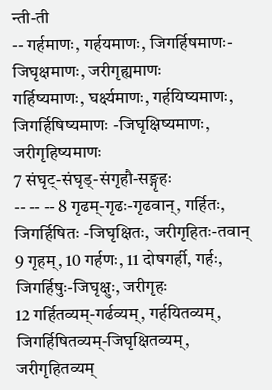न्ती-ती
-- गर्हमाणः, गर्हयमाणः, जिगर्हिषमाणः-जिघृक्षमाणः, जरीगृह्यमाणः
गर्हिष्यमाणः, घर्क्ष्यमाणः, गर्हयिष्यमाणः, जिगर्हिषिष्यमाणः -जिघृक्षिष्यमाणः, जरीगृहिष्यमाणः
7 संघृट्-संघृड्-संगृहौ-सङ्गृहः
-- -- -- 8 गृढम्-गृढः-गृढवान्, गर्हितः, जिगर्हिषितः -जिघृक्षितः, जरीगृहितः-तवान्
9 गृहम्, 10 गर्हणः, 11 दोषगर्ही, गर्हः, जिगर्हिषुः-जिघृक्षुः, जरीगृहः
12 गर्हितव्यम्-गर्ढव्यम्, गर्हयितव्यम्, जिगर्हिषितव्यम्-जिघृक्षितव्यम्, जरीगृहितव्यम्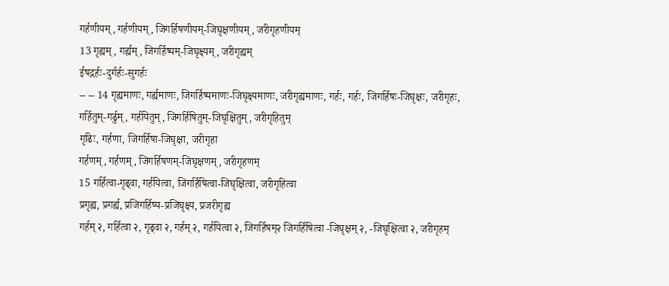गर्हणीयम्, गर्हणीयम्, जिगर्हिषणीयम्-जिघृक्षणीयम्, जरीगृहणीयम्
13 गृह्यम्, गर्ह्यम्, जिगर्हिष्यम्-जिघृक्ष्यम्, जरीगृह्यम्
ईषद्गर्हः-दुर्गर्हः-सुगर्हः
-- -- 14 गृह्यमाणः, गर्ह्यमाणः, जिगर्हिष्यमाणः-जिघृक्ष्यमाणः, जरीगृह्यमाणः, गर्हः, गर्हः, जिगर्हिषः-जिघृक्षः, जरीगृहः, गर्हितुम्-गर्ढुम्, गर्हयितुम्, जिगर्हिषितुम्-जिघृक्षितुम्, जरीगृहितुम्
गृढिः, गर्हणा, जिगर्हिषा-जिघृक्षा, जरीगृहा
गर्हणम्, गर्हणम्, जिगर्हिषणम्-जिघृक्षणम्, जरीगृहणम्
15 गर्हित्वा-गृढ्वा, गर्हयित्वा, जिगर्हिषित्वा-जिघृक्षित्वा, जरीगृहित्वा
प्रगृह्य, प्रगर्ह्य, प्रजिगर्हिष्य-प्रजिघृक्ष्य, प्रजरीगृह्य
गर्हम् २, गर्हित्वा २, गृढ्वा २, गर्हम् २, गर्हयित्वा २, जिगर्हिषम्२ जिगर्हिषित्वा -जिघृक्षम् २, -जिघृक्षित्वा २, जरीगृहम्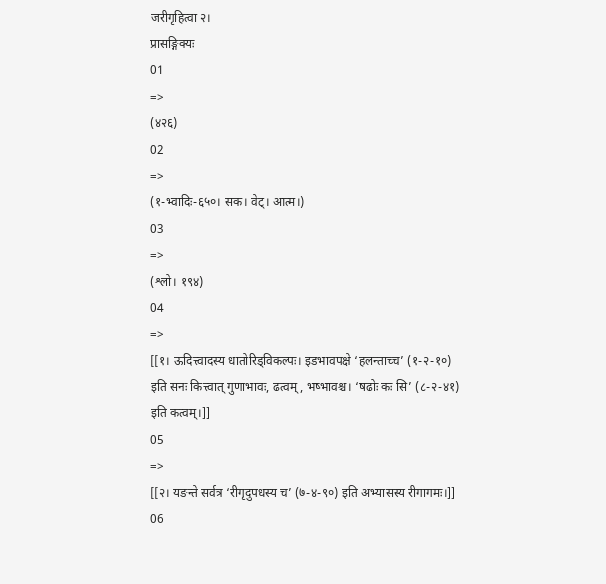जरीगृहित्वा २।
प्रासङ्गिक्यः
01
=>
(४२६)
02
=>
(१-भ्वादिः-६५०। सक। वेट्। आत्म।)
03
=>
(श्लो। १९४)
04
=>
[[१। ऊदित्त्वादस्य धातोरिड्विकल्पः। इडभावपक्षे ‘हलन्ताच्च’ (१-२-१०) इति सनः कित्त्वात् गुणाभावः, ढत्वम्, भष्भावश्च। ‘षढोः कः सि’ (८-२-४१) इति कत्वम्।]]
05
=>
[[२। यङन्ते सर्वत्र ‘रीगृदुपधस्य च’ (७-४-९०) इति अभ्यासस्य रीगागमः।]]
06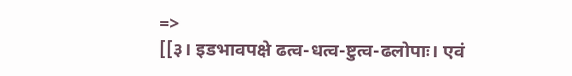=>
[[३। इडभावपक्षे ढत्व-धत्व-ष्टुत्व-ढलोपाः। एवं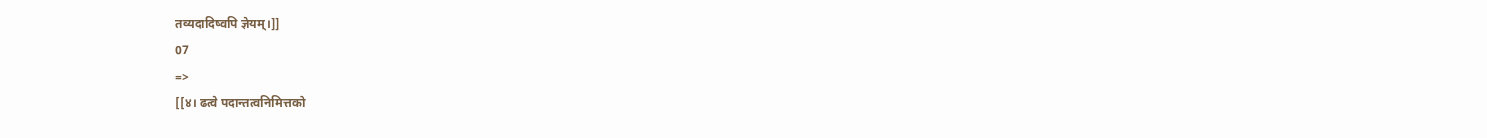तव्यदादिष्वपि ज्ञेयम्।]]
07
=>
[[४। ढत्वे पदान्तत्वनिमित्तको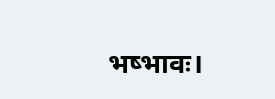भष्भावः।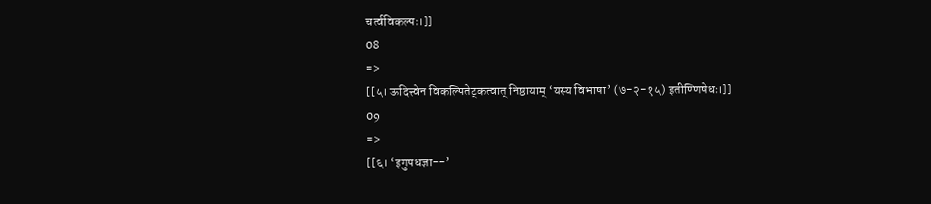चर्त्वविकल्पः।]]
08
=>
[[५। ऊदित्त्वेन विकल्पितेट्कत्वात् निष्ठायाम् ‘यस्य विभाषा’ (७-२-१५) इतीण्णिषेधः।]]
09
=>
[[६। ‘इगुपधज्ञा--’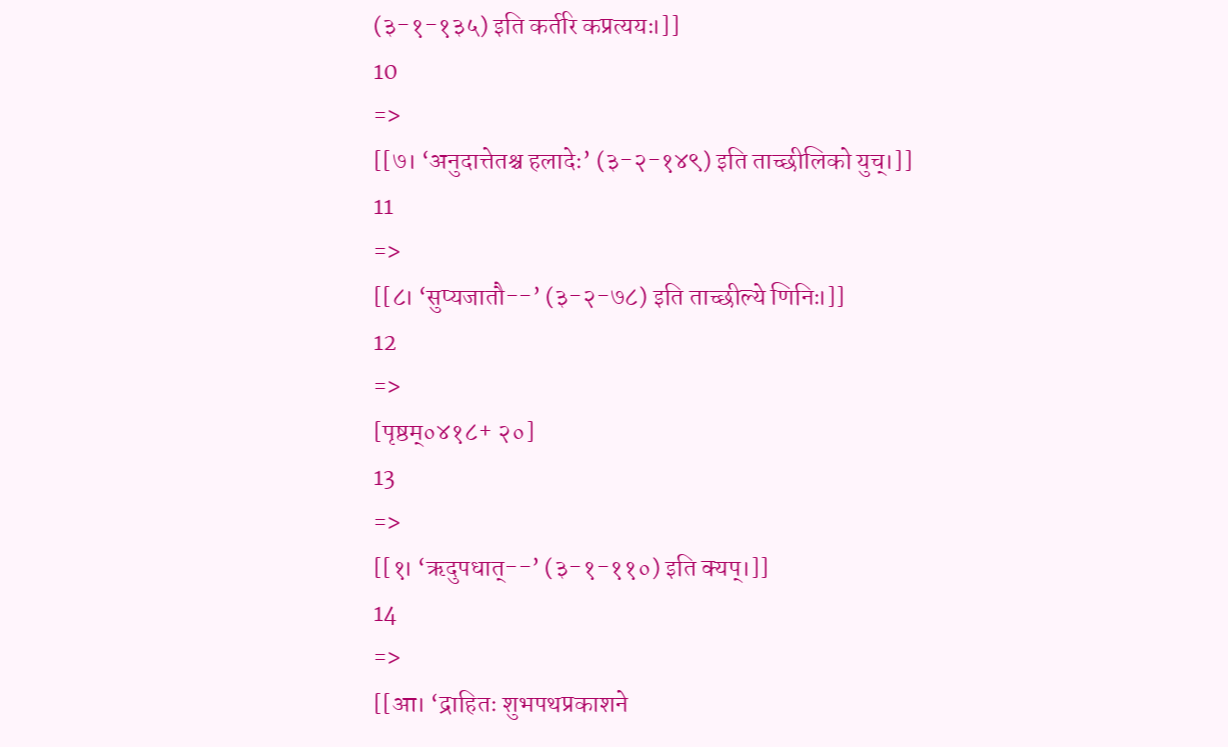(३-१-१३५) इति कर्तरि कप्रत्ययः।]]
10
=>
[[७। ‘अनुदात्तेतश्च हलादेः’ (३-२-१४९) इति ताच्छीलिको युच्।]]
11
=>
[[८। ‘सुप्यजातौ--’ (३-२-७८) इति ताच्छील्ये णिनिः।]]
12
=>
[पृष्ठम्०४१८+ २०]
13
=>
[[१। ‘ऋदुपधात्--’ (३-१-११०) इति क्यप्।]]
14
=>
[[आ। ‘द्राहितः शुभपथप्रकाशने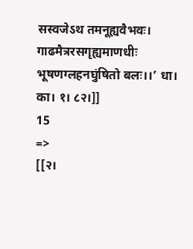सस्वजेऽथ तमनूह्यवैभवः। गाढमैत्ररसगृह्यमाणधीः भूषणग्लहनघुंषितो बलः।।’ धा। का। १। ८२।]]
15
=>
[[२।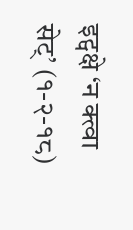इट्पक्षे ‘न क्त्वा सेट्’ (१-२-१८)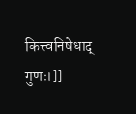कित्त्वनिषेधाद् गुणः।]]